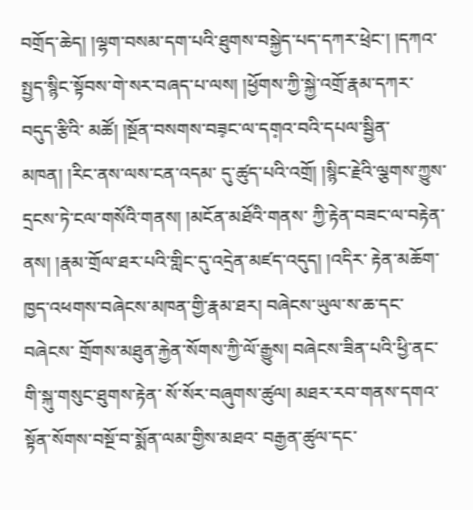བགྲོད་ཆེད། །ལྷག་བསམ་དག་པའི་ཐུགས་བསྐྱེད་པད་དཀར་ཕྲེང་། །དཀའ་སྤྱད་སྙིང་སྟོབས་གེ་སར་བཞད་པ་ལས། །ཕྱོགས་ཀྱི་སྐྱེ་འགྲོ་རྣམ་དཀར་བདུད་རྩིའི་ མཚོ། །སྔོན་བསགས་བཟ༷ང་ལ་དག༷འ་བའི་དཔལ་སྦྱིན་མཁན། །རིང་ནས་ལས་ངན་འདམ་ དུ་ཚུད་པའི་འགྲོ། །སྙིང་རྗེའི་ལྕགས་ཀྱུས་དྲངས་ཏེ་ངལ་གསོའི་གནས། །མངོན་མཐོའི་གནས་ ཀྱི་རྟེན་བཟང་ལ་བརྟེན་ནས། །རྣམ་གྲོལ་ཐར་པའི་གླིང་དུ་འདྲེན་མཛད་འདུད། །འདིར་ རྟེན་མཆོག་ཁྱད་འཕགས་བཞེངས་མཁན་གྱི་རྣམ་ཐར། བཞེངས་ཡུལ་ས་ཆ་དང་བཞེངས་ གྲོགས་མཐུན་རྐྱེན་སོགས་ཀྱི་ལོ་རྒྱུས། བཞེངས་ཟིན་པའི་ཕྱི་ནང་གི་སྐུ་གསུང་ཐུགས་རྟེན་ སོ་སོར་བཞུགས་ཚུལ། མཐར་རབ་གནས་དགའ་སྟོན་སོགས་བསྔོ་བ་སྨོན་ལམ་གྱིས་མཐའ་ བརྒྱན་ཚུལ་དང་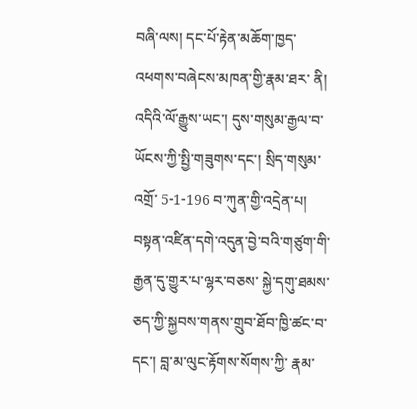བཞི་ལས། དང་པོ་རྟེན་མཆོག་ཁྱད་འཕགས་བཞེངས་མཁན་གྱི་རྣམ་ཐར་ ནི། འདིའི་ལོ་རྒྱུས་ཡང་། དུས་གསུམ་རྒྱལ་བ་ཡོངས་ཀྱི་སྤྱི་གཟུགས་དང་། སྲིད་གསུམ་འགྲོ་ 5-1-196 བ་ཀུན་གྱི་འདྲེན་པ། བསྟན་འཛིན་དགེ་འདུན་བྱེ་བའི་གཙུག་གི་རྒྱན་དུ་གྱུར་པ་ལྷར་བཅས་ སྐྱེ་དགུ་ཐམས་ཅད་ཀྱི་སྐྱབས་གནས་གྲུབ་ཐོབ་ཁྱི་ཚང་བ་དང་། བླ་མ་ལུང་རྟོགས་སོགས་ཀྱི་ རྣམ་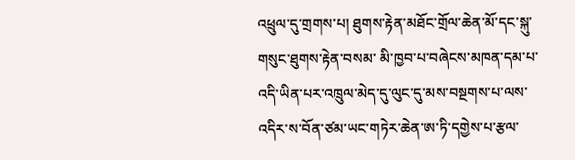འཕྲུལ་དུ་གྲགས་པ། ཐུགས་རྟེན་མཐོང་གྲོལ་ཆེན་མོ་དང་སྐུ་གསུང་ཐུགས་རྟེན་བསམ་ མི་ཁྱབ་པ་བཞེངས་མཁན་དམ་པ་འདི་ཡིན་པར་འཁྲུལ་མེད་དུ་ལུང་དུ་མས་བསྔགས་པ་ལས་ འདིར་ས་བོན་ཙམ་ཡང་གཏེར་ཆེན་ཨ་ཏི་དགྱེས་པ་རྩལ་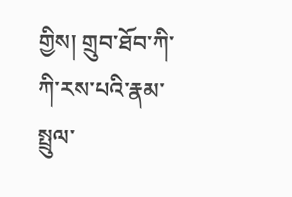གྱིས། གྲུབ་ཐོབ་ཀི་ཀི་རས་པའི་རྣམ་ སྤྲུལ་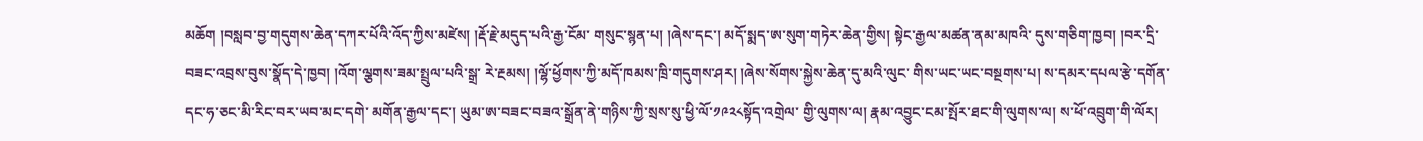མཆོག །བསླབ་བྱ་གདུགས་ཆེན་དཀར་པོའི་འོད་ཀྱིས་མཛེས། །རྡོ་རྗེ་མདུད་པའི་རྒྱ་ངོམ་ གསུང་སྙན་པ། །ཞེས་དང་། མདོ་སྨད་ཨ་སུག་གཏེར་ཆེན་གྱིས། སྟེང་རྒྱལ་མཚན་ནམ་མཁའི་ དུས་གཅིག་ཁྱབ། །བར་དྲི་བཟང་འབྲས་བུས་སྣོད་དེ་ཁྱབ། །འོག་ལྕགས་ཟམ་སྤྲུལ་པའི་སྒྲ་ རེ་རྔམས། །ལྷོ་ཕྱོགས་ཀྱི་མདོ་ཁམས་ཁྲི་གདུགས་ཤར། །ཞེས་སོགས་སྐྱེས་ཆེན་དུ་མའི་ལུང་ གིས་ཡང་ཡང་བསྔགས་པ། ས་དམར་དཔལ་རྩེ་དགོན་དང་ཧ་ཅང་མི་རིང་བར་ཡབ་མང་དགེ་ མགོན་རྒྱལ་དང་། ཡུམ་ཨ་བཟང་བཟའ་སྒྲོན་ནེ་གཉིས་ཀྱི་སྲས་སུ་ཕྱི་ལོ་༡༩༢༨སྟོད་འགྲེལ་ གྱི་ལུགས་ལ། རྣམ་འབྱུང་ངམ་སྤོར་ཐང་གི་ལུགས་ལ། ས་ཕོ་འབྲུག་གི་ལོར།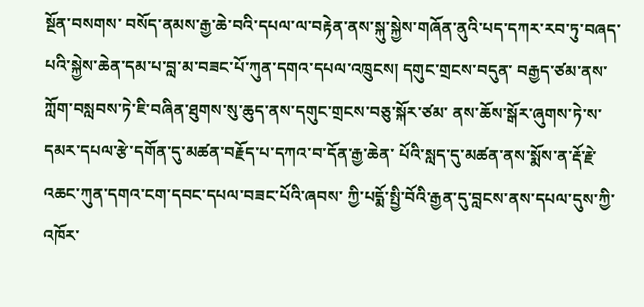སྔོན་བསགས་ བསོད་ནམས་རྒྱ་ཆེ་བའི་དཔལ་ལ་བརྟེན་ནས་སྐུ་སྐྱེས་གཞོན་ནུའི་པད་དཀར་རབ་ཏུ་བཞད་ པའི་སྐྱེས་ཆེན་དམ་པ་བླ་མ་བཟང་པོ་ཀུན་དགའ་དཔལ་འཁྲུངས། དགུང་གྲངས་བདུན་ བརྒྱད་ཙམ་ནས་ཀློག་བསླབས་ཏེ་ཇི་བཞིན་ཐུགས་སུ་ཆུད་ནས་དགུང་གྲངས་བཅུ་སྐོར་ཙམ་ ནས་ཆོས་སྒོར་ཞུགས་ཏེ་ས་དམར་དཔལ་རྩེ་དགོན་དུ་མཚན་བརྗོད་པ་དཀའ་བ་དོན་རྒྱ་ཆེན་ པོའི་སླད་དུ་མཚན་ནས་སྨོས་ན་རྡོ་རྗེ་འཆང་ཀུན་དགའ་ངག་དབང་དཔལ་བཟང་པོའི་ཞབས་ ཀྱི་པདྨོ་སྤྱི་བོའི་རྒྱན་དུ་བླངས་ནས་དཔལ་དུས་ཀྱི་འཁོར་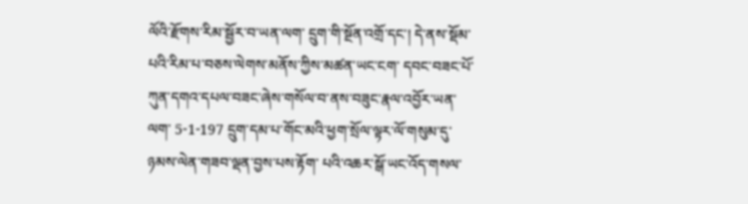ལོའི་རྫོགས་རིམ་སྦྱོར་བ་ཡན་ལག་ དྲུག་གི་སྔོན་འགྲོ་དང་། དེ་ནས་སྡོམ་པའི་རིམ་པ་བཅས་ལེགས་མནོས་ཀྱིས་མཚན་ཡང་ངག་ དབང་བཟང་པོ་ཀུན་དགའ་དཔལ་བཟང་ཞེས་གསོལ་བ་ནས་བཟུང་རྣལ་འབྱོར་ཡན་ལག་ 5-1-197 དྲུག་དམ་པ་གོང་མའི་ཕྱག་སྲོལ་ལྟར་ལོ་གསུམ་དུ་ཉམས་ལེན་གཟབ་ལྡན་བྱས་པས་རྟོག་ པའི་འཆར་སྒོ་ཡང་འོད་གསལ་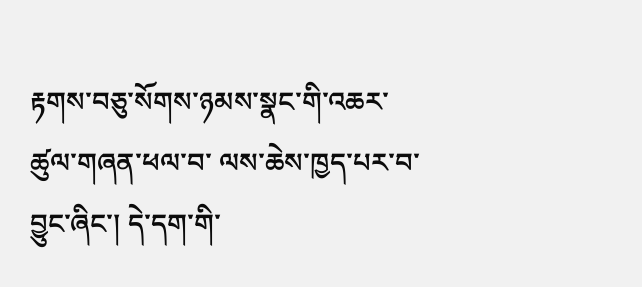རྟགས་བཅུ་སོགས་ཉམས་སྣང་གི་འཆར་ཚུལ་གཞན་ཕལ་བ་ ལས་ཆེས་ཁྱད་པར་བ་བྱུང་ཞིང་། དེ་དག་གི་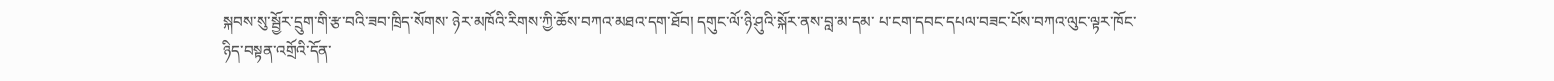སྐབས་སུ་སྦྱོར་དྲུག་གི་རྩ་བའི་ཟབ་ཁྲིད་སོགས་ ཉེར་མཁོའི་རིགས་ཀྱི་ཆོས་བཀའ་མཐའ་དག་ཐོབ། དགུང་ལོ་ཉི་ཤུའི་སྐོར་ནས་བླ་མ་དམ་ པ་ངག་དབང་དཔལ་བཟང་པོས་བཀའ་ལུང་ལྟར་ཁོང་ཉིད་བསྟན་འགྲོའི་དོན་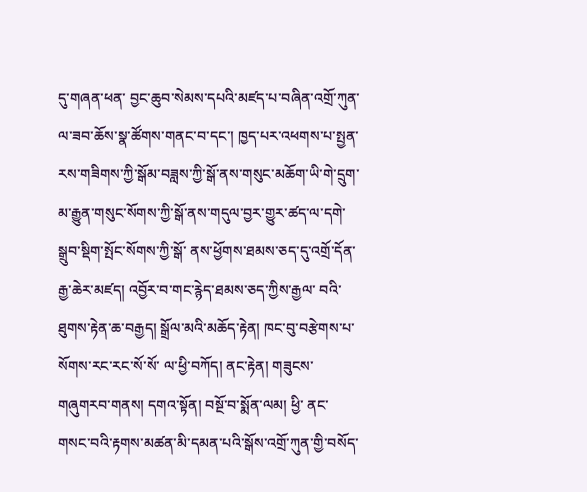དུ་གཞན་ཕན་ བྱང་ཆུབ་སེམས་དཔའི་མཛད་པ་བཞིན་འགྲོ་ཀུན་ལ་ཟབ་ཆོས་སྣ་ཚོགས་གནང་བ་དང་། ཁྱད་པར་འཕགས་པ་སྤྱན་རས་གཟིགས་ཀྱི་སྒོམ་བཟླས་ཀྱི་སྒོ་ནས་གསུང་མཆོག་ཡི་གེ་དྲུག་ མ་རྒྱུན་གསུང་སོགས་ཀྱི་སྒོ་ནས་གདུལ་བྱར་གྱུར་ཚད་ལ་དགེ་སྒྲུབ་སྡིག་སྤོང་སོགས་ཀྱི་སྒོ་ ནས་ཕྱོགས་ཐམས་ཅད་དུ་འགྲོ་དོན་རྒྱ་ཆེར་མཛད། འབྱོར་བ་གང་རྙེད་ཐམས་ཅད་ཀྱིས་རྒྱལ་ བའི་ཐུགས་རྟེན་ཆ་བརྒྱད། སྒྲོལ་མའི་མཆོད་རྟེན། ཁང་བུ་བརྩེགས་པ་སོགས་རང་རང་སོ་སོ་ ལ་ཕྱི་བཀོད། ནང་རྟེན། གཟུངས་གཞུགརབ་གནས། དགའ་སྟོན། བསྔོ་བ་སྨོན་ལམ། ཕྱི་ ནང་གསང་བའི་རྟགས་མཚན་མི་དམན་པའི་སྒོས་འགྲོ་ཀུན་གྱི་བསོད་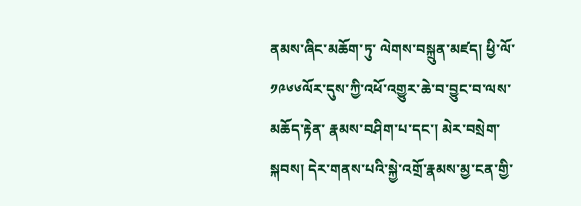ནམས་ཞིང་མཆོག་ཏུ་ ལེགས་བསྐྲུན་མཛད། ཕྱི་ལོ་༡༩༦༦ལོར་དུས་ཀྱི་འཕོ་འགྱུར་ཆེ་བ་བྱུང་བ་ལས་མཆོད་རྟེན་ རྣམས་བཤིག་པ་དང་། མེར་བསྲེག་སྐབས། དེར་གནས་པའི་སྐྱེ་འགྲོ་རྣམས་མྱ་ངན་གྱི་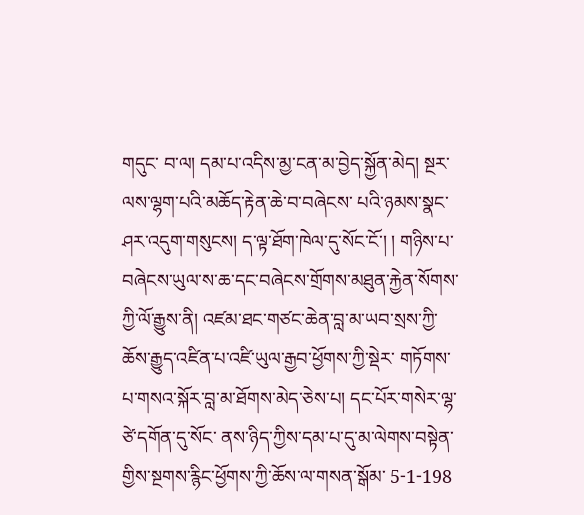གདུང་ བ་ལ། དམ་པ་འདིས་མྱ་ངན་མ་བྱེད་སྐྱོན་མེད། སྔར་ལས་ལྷག་པའི་མཆོད་རྟེན་ཆེ་བ་བཞེངས་ པའི་ཉམས་སྣང་ཤར་འདུག་གསུངས། ད་ལྟ་ཐོག་ཁེལ་དུ་སོང་ངོ་། ། གཉིས་པ་བཞེངས་ཡུལ་ས་ཆ་དང་བཞེངས་གྲོགས་མཐུན་རྐྱེན་སོགས་ཀྱི་ལོ་རྒྱུས་ནི། འཛམ་ཐང་གཙང་ཆེན་བླ་མ་ཡབ་སྲས་ཀྱི་ཆོས་རྒྱུད་འཛིན་པ་འཛི་ཡུལ་རྒྱབ་ཕྱོགས་ཀྱི་སྡེར་ གཏོགས་པ་གསའ་སྐོར་བླ་མ་ཐོགས་མེད་ཅེས་པ། དང་པོར་གསེར་ལྷ་ཙེ་དགོན་དུ་སོང་ ནས་ཉིད་ཀྱིས་དམ་པ་དུ་མ་ལེགས་བསྟེན་གྱིས་སྔགས་རྙིང་ཕྱོགས་ཀྱི་ཆོས་ལ་གསན་སྒོམ་ 5-1-198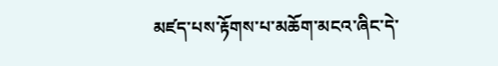མཛད་པས་རྟོགས་པ་མཆོག་མངའ་ཞིང་དེ་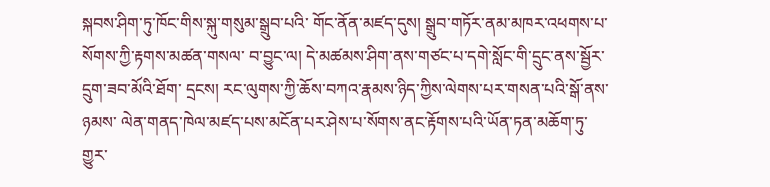སྐབས་ཤིག་ཏུ་ཁོང་གིས་སྐུ་གསུམ་སྒྲུབ་པའི་ གོང་ནོན་མཛད་དུས། སྒྲུབ་གཏོར་ནམ་མཁར་འཕགས་པ་སོགས་ཀྱི་རྟགས་མཚན་གསལ་ བ་བྱུང་ལ། དེ་མཚམས་ཤིག་ནས་གཙང་པ་དགེ་སློང་གི་དྲུང་ནས་སྦྱོར་དྲུག་ཟབ་མོའི་ཐོག་ དྲངས། རང་ལུགས་ཀྱི་ཆོས་བཀའ་རྣམས་ཉིད་ཀྱིས་ལེགས་པར་གསན་པའི་སྒོ་ནས་ཉམས་ ལེན་གནད་ཁེལ་མཛད་པས་མངོན་པར་ཤེས་པ་སོགས་ནང་རྟོགས་པའི་ཡོན་ཏན་མཆོག་ཏུ་ གྱུར་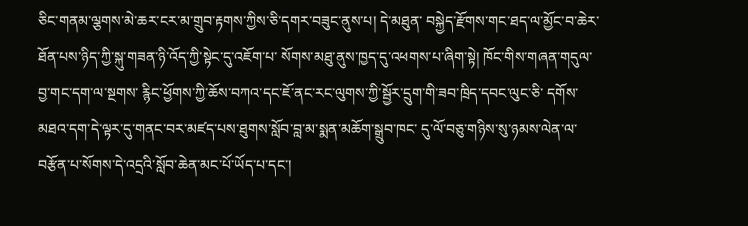ཅིང་གནམ་ལྕགས་མེ་ཆར་ངར་མ་གྲུབ་རྟགས་ཀྱིས་ཅི་དགར་བཟུང་ནུས་པ། དེ་མཐུན་ བསྐྱེད་རྫོགས་གང་ཐད་ལ་མྱོང་བ་ཆེར་ཐོན་པས་ཉིད་ཀྱི་སྐུ་གཟན་ཉི་འོད་ཀྱི་སྟེང་དུ་འཇོག་པ་ སོགས་མཐུ་ནུས་ཁྱད་དུ་འཕགས་པ་ཞིག་སྟེ། ཁོང་གིས་གཞན་གདུལ་བྱ་གང་དག་ལ་སྔགས་ རྙིང་ཕྱོགས་ཀྱི་ཆོས་བཀའ་དང་ཇོ་ནང་རང་ལུགས་ཀྱི་སྦྱོར་དྲུག་གི་ཟབ་ཁྲིད་དབང་ལུང་ཅི་ དགོས་མཐའ་དག་དེ་ལྟར་དུ་གནང་བར་མཛད་པས་ཐུགས་སློབ་བླ་མ་སྨན་མཆོག་སྒྲུབ་ཁང་ དུ་ལོ་བཅུ་གཉིས་སུ་ཉམས་ལེན་ལ་བརྩོན་པ་སོགས་དེ་འདྲའི་སློབ་ཆེན་མང་པོ་ཡོད་པ་དང་།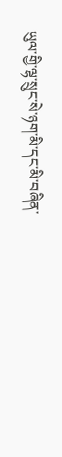ཡུལ་གྱི་ལྷ་སྲུང་སེ་ཉག་མི་དང་མི་བཞིན་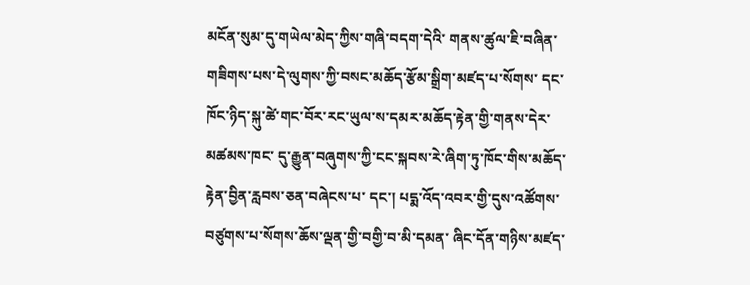མངོན་སུམ་དུ་གཡེལ་མེད་ཀྱིས་གཞི་བདག་དེའི་ གནས་ཚུལ་ཇི་བཞིན་གཟིགས་པས་དེ་ལུགས་ཀྱི་བསང་མཆོད་རྩོམ་སྒྲིག་མཛད་པ་སོགས་ དང་ཁོང་ཉིད་སྐུ་ཚེ་གང་བོར་རང་ཡུལ་ས་དམར་མཆོད་རྟེན་གྱི་གནས་དེར་མཚམས་ཁང་ དུ་རྒྱུན་བཞུགས་ཀྱི་ངང་སྐབས་རེ་ཞིག་ཏུ་ཁོང་གིས་མཆོད་རྟེན་བྱིན་རླབས་ཅན་བཞེངས་པ་ དང་། པདྨ་འོད་འབར་གྱི་དུས་འཚོགས་བཙུགས་པ་སོགས་ཆོས་ལྡན་གྱི་བགྱི་བ་མི་དམན་ ཞིང་དོན་གཉིས་མཛད་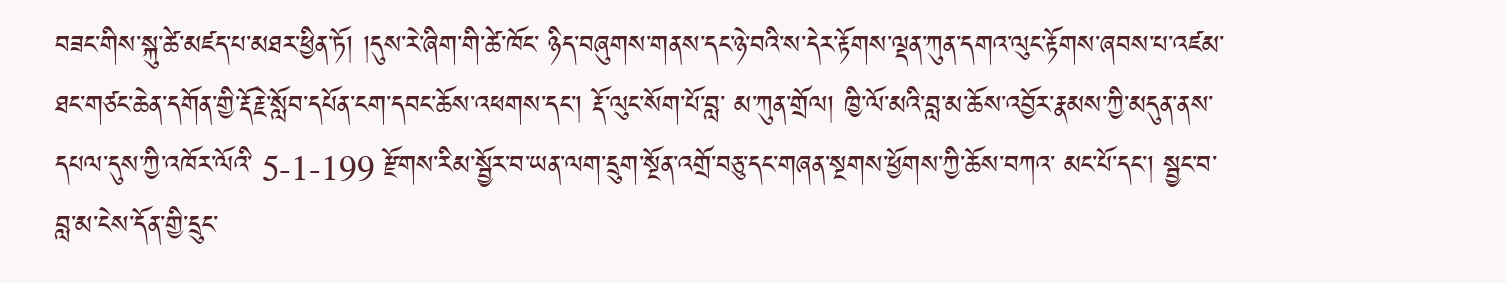བཟང་གིས་སྐུ་ཚེ་མཛད་པ་མཐར་ཕྱིན་ཏོ། །དུས་རེ་ཞིག་གི་ཚེ་ཁོང་ ཉིད་བཞུགས་གནས་དང་ཉེ་བའི་ས་དེར་རྟོགས་ལྡན་ཀུན་དགའ་ལུང་རྟོགས་ཞབས་པ་འཛམ་ ཐང་གཙང་ཆེན་དགོན་གྱི་རྡོརྗེ་སློབ་དཔོན་ངག་དབང་ཆོས་འཕགས་དང་། རྡོ་ལུང་སོག་པོ་བླ་ མ་ཀུན་གྲོལ། ཁྱི་ལོ་མའི་བླ་མ་ཆོས་འབྱོར་རྣམས་ཀྱི་མདུན་ནས་དཔལ་དུས་ཀྱི་འཁོར་ལོའི་ 5-1-199 རྫོགས་རིམ་སྦྱོར་བ་ཡན་ལག་དྲུག་སྔོན་འགྲོ་བཅུ་དང་གཞན་སྔགས་ཕྱོགས་ཀྱི་ཆོས་བཀའ་ མང་པོ་དང་། སྦྱང་བ་བླ་མ་ངེས་དོན་གྱི་དྲུང་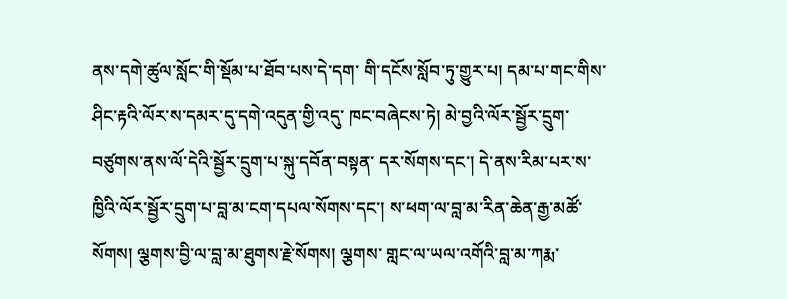ནས་དགེ་ཚུལ་སློང་གི་སྡོམ་པ་ཐོབ་པས་དེ་དག་ གི་དངོས་སློབ་ཏུ་གྱུར་པ། དམ་པ་གང་གིས་ཤིང་རྟའི་ལོར་ས་དམར་དུ་དགེ་འདུན་གྱི་འདུ་ ཁང་བཞེངས་ཏེ། མེ་བྱའི་ལོར་སྦྱོར་དྲུག་བཙུགས་ནས་ལོ་དེའི་སྦྱོར་དྲུག་པ་སྐུ་དབོན་བསྟན་ དར་སོགས་དང་། དེ་ནས་རིམ་པར་ས་ཁྱིའི་ལོར་སྦྱོར་དྲུག་པ་བླ་མ་ངག་དཔལ་སོགས་དང་། ས་ཕག་ལ་བླ་མ་རིན་ཆེན་རྒྱ་མཚོ་སོགས། ལྕགས་བྱི་ལ་བླ་མ་ཐུགས་རྗེ་སོགས། ལྕགས་ གླང་ལ་ཡལ་འགོའི་བླ་མ་ཀརྨ་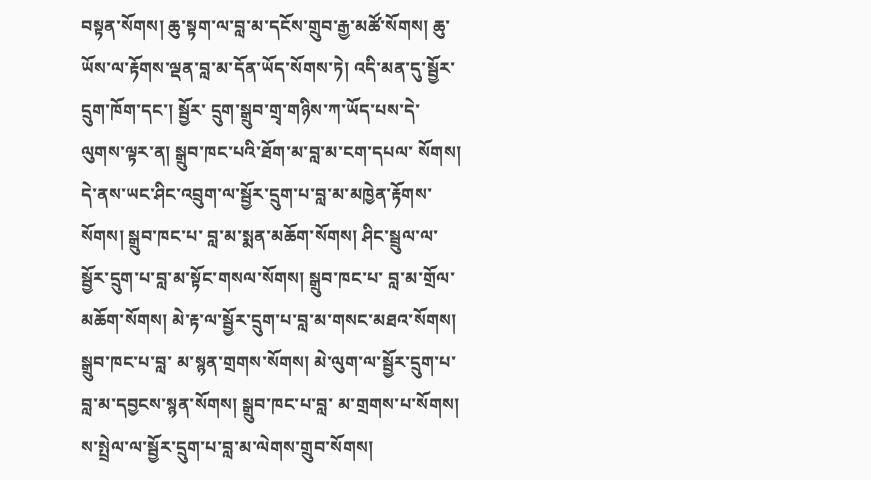བསྟན་སོགས། ཆུ་སྟག་ལ་བླ་མ་དངོས་གྲུབ་རྒྱ་མཚོ་སོགས། ཆུ་ཡོས་ལ་རྟོགས་ལྡན་བླ་མ་དོན་ཡོད་སོགས་ཏེ། འདི་མན་དུ་སྦྱོར་དྲུག་ཁོག་དང་། སྦྱོར་ དྲུག་སྒྲུབ་གྲྭ་གཉིས་ཀ་ཡོད་པས་དེ་ལུགས་ལྟར་ན། སྒྲུབ་ཁང་པའི་ཐོག་མ་བླ་མ་ངག་དཔལ་ སོགས། དེ་ནས་ཡང་ཤིང་འབྲུག་ལ་སྦྱོར་དྲུག་པ་བླ་མ་མཁྱེན་རྟོགས་སོགས། སྒྲུབ་ཁང་པ་ བླ་མ་སྨན་མཆོག་སོགས། ཤིང་སྦྲུལ་ལ་སྦྱོར་དྲུག་པ་བླ་མ་སྟོང་གསལ་སོགས། སྒྲུབ་ཁང་པ་ བླ་མ་གྲོལ་མཆོག་སོགས། མེ་རྟ་ལ་སྦྱོར་དྲུག་པ་བླ་མ་གསང་མཐའ་སོགས། སྒྲུབ་ཁང་པ་བླ་ མ་སྙན་གྲགས་སོགས། མེ་ལུག་ལ་སྦྱོར་དྲུག་པ་བླ་མ་དབྱངས་སྙན་སོགས། སྒྲུབ་ཁང་པ་བླ་ མ་གྲགས་པ་སོགས། ས་སྤྲེལ་ལ་སྦྱོར་དྲུག་པ་བླ་མ་ལེགས་གྲུབ་སོགས།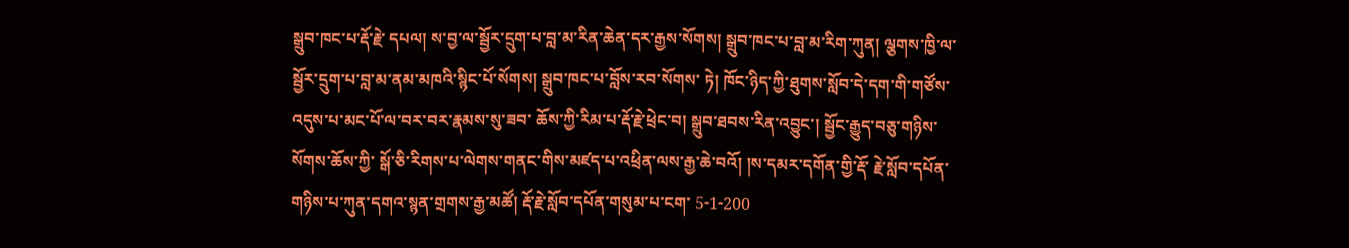སྒྲུབ་ཁང་པ་རྡོ་རྗེ་ དཔལ། ས་བྱ་ལ་སྦྱོར་དྲུག་པ་བླ་མ་རིན་ཆེན་དར་རྒྱས་སོགས། སྒྲུབ་ཁང་པ་བླ་མ་རིག་ཀུན། ལྕགས་ཁྱི་ལ་སྦྱོར་དྲུག་པ་བླ་མ་ནམ་མཁའི་སྙིང་པོ་སོགས། སྒྲུབ་ཁང་པ་བློས་རབ་སོགས་ ཏེ། ཁོང་ཉིད་ཀྱི་ཐུགས་སློབ་དེ་དག་གི་གཙོས་འདུས་པ་མང་པོ་ལ་བར་བར་རྣམས་སུ་ཟབ་ ཆོས་ཀྱི་རིམ་པ་རྡོ་རྗེ་ཕྲེང་བ། སྒྲུབ་ཐབས་རིན་འབྱུང་། སྦྱོང་རྒྱུད་བཅུ་གཉིས་སོགས་ཆོས་ཀྱི་ སྒོ་ཅི་རིགས་པ་ལེགས་གནང་གིས་མཛད་པ་འཕྲིན་ལས་རྒྱ་ཆེ་བའོ། །ས་དམར་དགོན་གྱི་རྡོ་ རྗེ་སློབ་དཔོན་གཉིས་པ་ཀུན་དགའ་སྙན་གྲགས་རྒྱ་མཚོ། རྡོ་རྗེ་སློབ་དཔོན་གསུམ་པ་ངག་ 5-1-200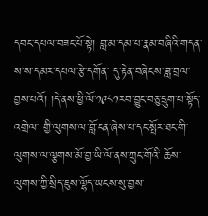དབང་དཔལ་བཟང་པོ་སྟེ། བླ་མ་དམ་པ་རྣམ་བཞིའི་གདན་ས་ས་དམར་དཔལ་རྩེ་དགོན་ དུ་རྟེན་བཞེངས་ཟླ་བྲལ་བྱས་པའོ། །དེ་ནས་ཕྱི་ལོ་༡༩༨༡རབ་བྱུང་བཅུ་དྲུག་པ་སྟོད་འགྲེལ་ གྱི་ལུགས་ལ་བློ་ངན་ཞེས་པ་དང་སྤོར་ཐང་གི་ལུགས་ལ་ལྕགས་མོ་བྱ་ཡི་ལོ་ནས་ཀྲུང་གོའི་ ཆོས་ལུགས་ཀྱི་སྲིད་ཇུས་ལྷོད་ཡངས་སུ་བྱས་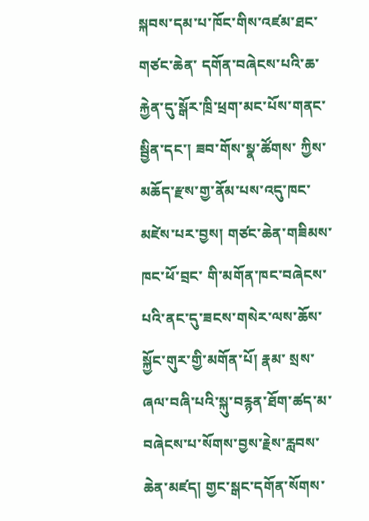སྐབས་དམ་པ་ཁོང་གིས་འཛམ་ཐང་གཙང་ཆེན་ དགོན་བཞེངས་པའི་ཆ་རྐྱེན་དུ་སྒོར་ཁྲི་ཕྲག་མང་པོས་གནང་སྦྱིན་དང་། ཟབ་གོས་སྣ་ཚོགས་ ཀྱིས་མཆོད་རྫས་གྱ་ནོམ་པས་འདུ་ཁང་མཛེས་པར་བྱས། གཙང་ཆེན་གཟིམས་ཁང་ཕོ་བྲང་ གི་མགོན་ཁང་བཞེངས་པའི་ནང་དུ་ཟངས་གསེར་ལས་ཆོས་སྐྱོང་གུར་གྱི་མགོན་པོ། རྣམ་ སྲས་ཞལ་བཞི་པའི་སྐུ་བརྙན་ཐོག་ཚད་མ་བཞེངས་པ་སོགས་བྱས་རྗེས་རླབས་ཆེན་མཛད། གྱང་སྒང་དགོན་སོགས་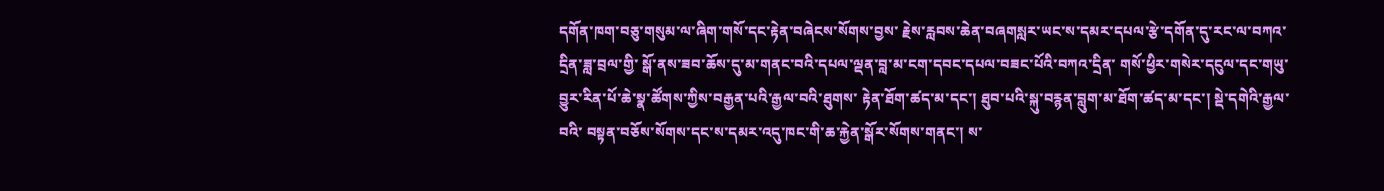དགོན་ཁག་བཅུ་གསུམ་ལ་ཞིག་གསོ་དང་རྟེན་བཞེངས་སོགས་བྱས་ རྗེས་རླབས་ཆེན་བཞགསླར་ཡང་ས་དམར་དཔལ་རྩེ་དགོན་དུ་རང་ལ་བཀའ་དྲིན་ཟླ་བྲལ་གྱི་ སྒོ་ནས་ཟབ་ཆོས་དུ་མ་གནང་བའི་དཔལ་ལྡན་བླ་མ་ངག་དབང་དཔལ་བཟང་པོའི་བཀའ་དྲིན་ གསོ་ཕྱིར་གསེར་དངུལ་དང་གཡུ་བྱུར་རིན་པོ་ཆེ་སྣ་ཚོགས་ཀྱིས་བརྒྱན་པའི་རྒྱལ་བའི་ཐུགས་ རྟེན་ཐོག་ཚད་མ་དང་། ཐུབ་པའི་སྐུ་བརྙན་བླུག་མ་ཐོག་ཚད་མ་དང་། སྡེ་དགེའི་རྒྱལ་བའི་ བསྟན་བཅོས་སོགས་དང་ས་དམར་འདུ་ཁང་གི་ཆ་རྐྱེན་སྒོར་སོགས་གནང་། ས་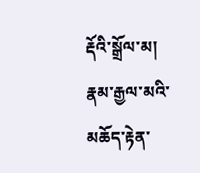རྡོའི་སྒྲོལ་མ། རྣམ་རྒྱལ་མའི་མཆོད་རྟེན་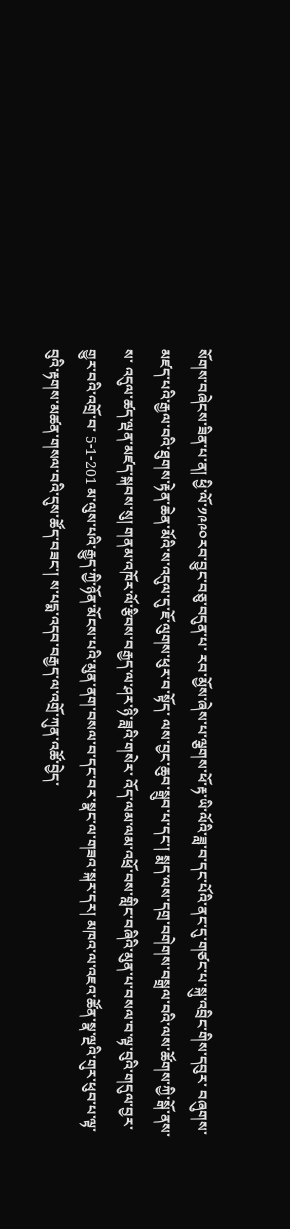སོགས་བཞེངས་ཟིན་པ་ན། ཕྱི་ལོ་༡༩༩༠རབ་བྱུང་བཅུ་བདུན་པ་ རབ་མྱོས་ཞེས་པ་ལྕགས་ཕོ་རྟ་ཡི་ལོའི་ཟླ་བ་དང་པོའི་ནང་དུ་གཙང་པ་སྐུ་འབྲིང་གིས་དབུར་ བཞུགས་མཛད་པའི་རྒྱལ་བའི་ཐུགས་རྟེན་ཆེན་མོའི་ས་འདུལ་དུ་ཇོ་ལུགས་ཕུར་བ་སྟོད་ ལས་བྱང་ཆུབ་སྒྲུབ་པ་དང་། སྨད་ལས་དགྲ་བགེགས་བསྒྲལ་བའི་ལས་ཚོགས་ཀྱི་སྒོ་ནས་ས་ འདུལ་ཚད་ལྡན་མཛད་སྐབས་སུ། གནམ་འཁོར་ལོ་རྩིབས་བརྒྱད་ལ་ཤར་ཉི་ཟླའི་གསེར་ འོད་ལམ་ལམ་འཕྲོ་བས་གླིང་བཞིའི་མུན་པ་བསལ་བ་ལྟ་བུའི་གདུལ་བྱར་གྱུར་བའི་འགྲོ་བ་ 5-1-201 མ་ལུས་པའི་རྒྱུད་ཀྱི་ཉོན་མོངས་པའི་མུན་ནག་བསལ་བ་དང་བར་སྣང་ལ་གཟའ་སྐར་དར། མཁའ་ལ་འཇའ་ཚོན་སྣ་ལྔའི་གུར་ཕུབ་པ་ལྟ་བུའི་རྟགས་མཚན་གསལ་བའི་དུས་ཚོད་བཟང་། ས་པདྨ་འདབ་བརྒྱད་ལ་འགྲོ་ཀུན་འཚོ་བྱེད་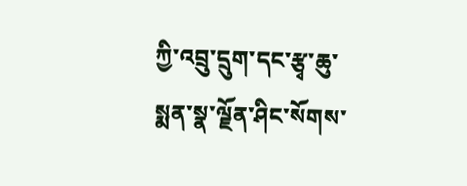ཀྱི་འབྲུ་དྲུག་དང་རྩྭ་ཆུ་སྨན་སྣ་ལྗོན་ཤིང་སོགས་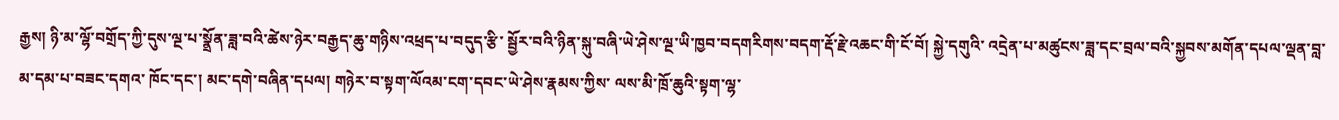རྒྱས། ཉི་མ་ལྷོ་བགྲོད་ཀྱི་དུས་ལྔ་པ་སྣྲོན་ཟླ་བའི་ཚེས་ཉེར་བརྒྱད་ཆུ་གཉིས་འཕྲད་པ་བདུད་རྩི་ སྦྱོར་བའི་ཉིན་སྐུ་བཞི་ཡེ་ཤེས་ལྔ་ཡི་ཁྱབ་བདགརིགས་བདག་རྡོ་རྗེ་འཆང་གི་ངོ་བོ། སྐྱེ་དགུའི་ འདྲེན་པ་མཚུངས་ཟླ་དང་བྲལ་བའི་སྐྱབས་མགོན་དཔལ་ལྡན་བླ་མ་དམ་པ་བཟང་དགའ་ ཁོང་དང་། མང་དགེ་བཞིན་དཔལ། གཉེར་བ་སྟག་ལོའམ་ངག་དབང་ཡེ་ཤེས་རྣམས་ཀྱིས་ ལས་མི་ཁྲོ་ཆུའི་སྟག་ལྷ་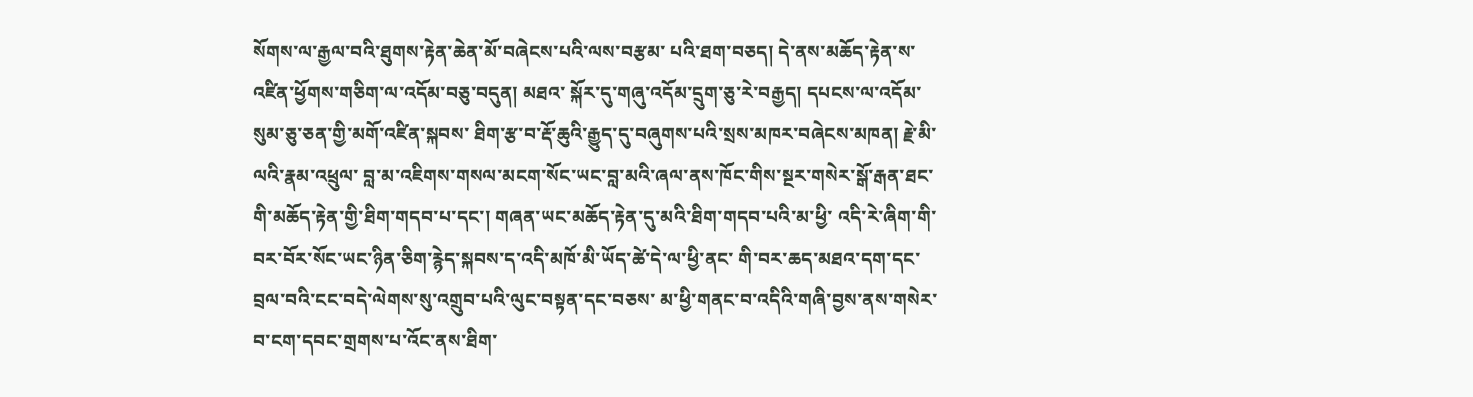སོགས་ལ་རྒྱལ་བའི་ཐུགས་རྟེན་ཆེན་མོ་བཞེངས་པའི་ལས་བརྩམ་ པའི་ཐག་བཅད། དེ་ནས་མཆོད་རྟེན་ས་འཛིན་ཕྱོགས་གཅིག་ལ་འདོམ་བཅུ་བདུན། མཐའ་ སྐོར་དུ་གཞུ་འདོམ་དྲུག་ཅུ་རེ་བརྒྱད། དཔངས་ལ་འདོམ་སུམ་ཅུ་ཅན་གྱི་མགོ་འཛིན་སྐབས་ ཐིག་རྩ་བ་རྡོ་ཆུའི་རྒྱུད་དུ་བཞུགས་པའི་སྲས་མཁར་བཞེངས་མཁན། རྗེ་མི་ལའི་རྣམ་འཕྲུལ་ བླ་མ་འཇིགས་གསལ་མངག་སོང་ཡང་བླ་མའི་ཞལ་ནས་ཁོང་གིས་སྔར་གསེར་སྒོ་རྒན་ཐང་ གི་མཆོད་རྟེན་གྱི་ཐིག་གདབ་པ་དང་། གཞན་ཡང་མཆོད་རྟེན་དུ་མའི་ཐིག་གདབ་པའི་མ་ཕྱི་ འདི་རེ་ཞིག་གི་བར་བོར་སོང་ཡང་ཉིན་ཅིག་རྙེད་སྐབས་ད་འདི་མཁོ་མི་ཡོད་ཚེ་དེ་ལ་ཕྱི་ནང་ གི་བར་ཆད་མཐའ་དག་དང་བྲལ་བའི་ངང་བདེ་ལེགས་སུ་འགྲུབ་པའི་ལུང་བསྟན་དང་བཅས་ མ་ཕྱི་གནང་བ་འདིའི་གཞི་བྱས་ནས་གསེར་བ་ངག་དབང་གྲགས་པ་འོང་ནས་ཐིག་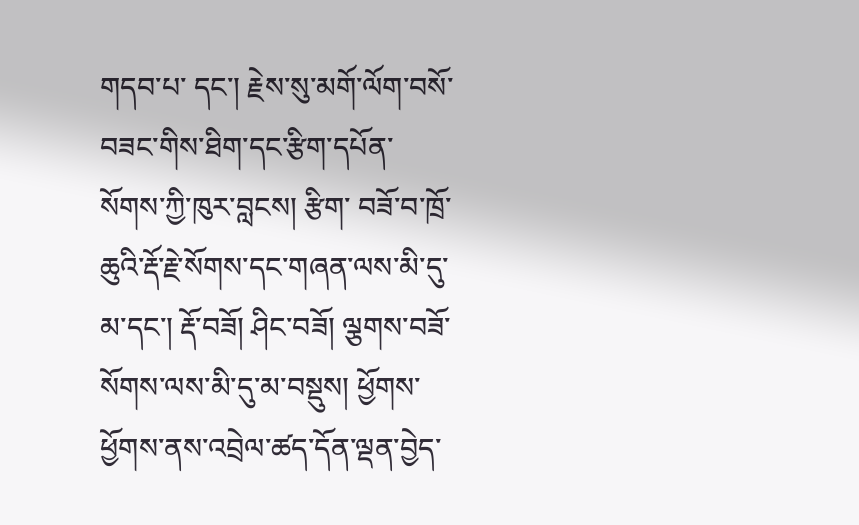གདབ་པ་ དང་། རྗེས་སུ་མགོ་ལོག་བསོ་བཟང་གིས་ཐིག་དང་རྩིག་དཔོན་སོགས་ཀྱི་ཁུར་བླངས། རྩིག་ བཟོ་བ་ཁྲོ་ཆུའི་རྡོ་རྗེ་སོགས་དང་གཞན་ལས་མི་དུ་མ་དང་། རྡོ་བཟོ། ཤིང་བཟོ། ལྕགས་བཟོ་ སོགས་ལས་མི་དུ་མ་བསྡུས། ཕྱོགས་ཕྱོགས་ནས་འབྲེལ་ཚད་དོན་ལྡན་བྱེད་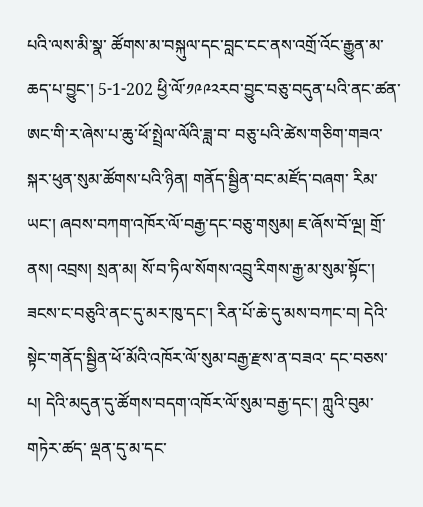པའི་ལས་མི་སྣ་ ཚོགས་མ་བསྐུལ་དང་བླང་ངང་ནས་འགྲོ་འོང་རྒྱུན་མ་ཆད་པ་བྱུང་། 5-1-202 ཕྱི་ལོ་༡༩༩༢རབ་བྱུང་བཅུ་བདུན་པའི་ནང་ཚན་ཨང་གི་ར་ཞེས་པ་ཆུ་ཕོ་སྤྲེལ་ལོའི་ཟླ་བ་ བཅུ་པའི་ཚེས་གཅིག་གཟའ་སྐར་ཕུན་སུམ་ཚོགས་པའི་ཉིན། གནོད་སྦྱིན་བང་མཛོད་བཞག་ རིམ་ཡང་། ཞབས་བཀག་འཁོར་ལོ་བརྒྱ་དང་བཅུ་གསུམ། ཇ་ཞོས་བོ་ལྔ། གྲོ་ནས། འབྲས། སྲན་མ། སོ་བ་ཏིལ་སོགས་འབྲུ་རིགས་རྒྱ་མ་སུམ་སྟོང་། ཟངས་ང་བཅུའི་ནང་དུ་མར་ཁུ་དང་། རིན་པོ་ཆེ་དུ་མས་བཀང་བ། དེའི་སྟེང་གནོད་སྦྱིན་ཕོ་མོའི་འཁོར་ལོ་སུམ་བརྒྱ་རྫས་ན་བཟའ་ དང་བཅས་པ། དེའི་མདུན་དུ་ཚོགས་བདག་འཁོར་ལོ་སུམ་བརྒྱ་དང་། ཀླུའི་བུམ་གཏེར་ཚད་ ལྡན་དུ་མ་དང་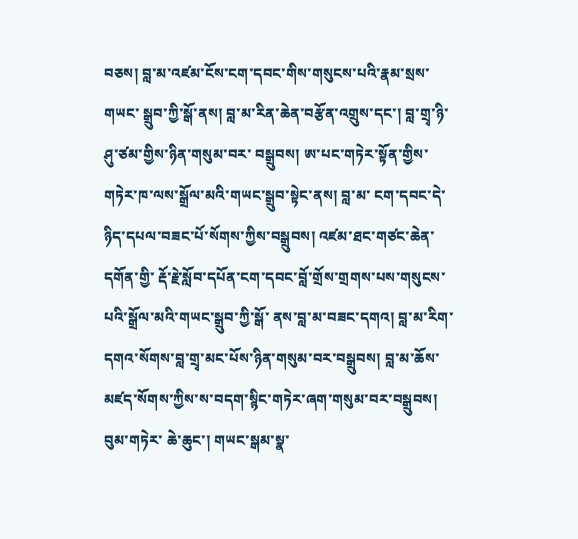བཅས། བླ་མ་འཛམ་ངོས་ངག་དབང་གིས་གསུངས་པའི་རྣམ་སྲས་གཡང་ སྒྲུབ་ཀྱི་སྒོ་ནས། བླ་མ་རིན་ཆེན་བརྩོན་འགྲུས་དང་། བླ་གྲྭ་ཉི་ཤུ་ཙམ་གྱིས་ཉིན་གསུམ་བར་ བསྒྲུབས། ཨ་པང་གཏེར་སྟོན་གྱིས་གཏེར་ཁ་ལས་སྒྲོལ་མའི་གཡང་སྒྲུབ་སྟེང་ནས། བླ་མ་ ངག་དབང་དེ་ཉིད་དཔལ་བཟང་པོ་སོགས་ཀྱིས་བསྒྲུབས། འཛམ་ཐང་གཙང་ཆེན་དགོན་གྱི་ རྡོ་རྗེ་སློབ་དཔོན་ངག་དབང་བློ་གྲོས་གྲགས་པས་གསུངས་པའི་སྒྲོལ་མའི་གཡང་སྒྲུབ་ཀྱི་སྒོ་ ནས་བླ་མ་བཟང་དགའ། བླ་མ་རིག་དགའ་སོགས་བླ་གྲྭ་མང་པོས་ཉིན་གསུམ་བར་བསྒྲུབས། བླ་མ་ཆོས་མཛད་སོགས་ཀྱིས་ས་བདག་སྙིང་གཏེར་ཞག་གསུམ་བར་བསྒྲུབས། བུམ་གཏེར་ ཆེ་ཆུང་། གཡང་སྒམ་སྣ་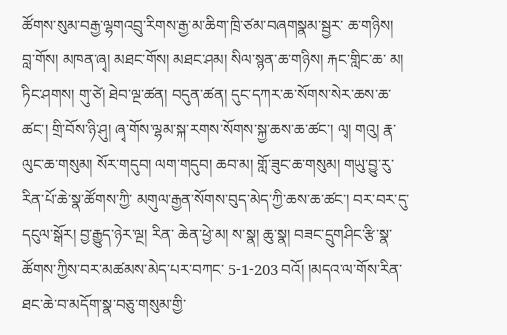ཚོགས་སུམ་བརྒྱ་ལྷགའབྲུ་རིགས་རྒྱ་མ་ཆིག་ཁྲི་ཙམ་བཞགསྣམ་སྦྱར་ ཆ་གཉིས། བླ་གོས། མཁན་ཞྭ། མཐང་གོས། མཐང་ཤམ། སིལ་སྙན་ཆ་གཉིས། རྐང་གླིང་ཆ་ མ། ཏིང་ཤགས། གུ་ཙེ། ཐེབ་ལྔ་ཚན། བདུན་ཚན། དུང་དཀར་ཆ་སོགས་སེར་ཆས་ཆ་ཚང་། གྲི་བོས་ཉི་ཤུ། ཞྭ་གོས་ལྷམ་སྐ་རགས་སོགས་སྐྱ་ཆས་ཆ་ཚང་། ལྭ། གའུ། རྣ་ལུང་ཆ་གསུམ། སོར་གདུབ། ལག་གདུབ། ཆབ་མ། གློ་ཟུང་ཆ་གསུམ། གཡུ་བྱུ་རུ་རིན་པོ་ཆེ་སྣ་ཚོགས་ཀྱི་ མགུལ་རྒྱན་སོགས་བུད་མེད་ཀྱི་ཆས་ཆ་ཚང་། བར་བར་དུ་དངུལ་སྒོར། བྱ་རྒྱུད་ཉེར་ལྔ། རིན་ ཆེན་ཕྱེ་མ། ས་སྣ། ཆུ་སྣ། བཟང་དྲུགཤིང་རྩི་སྣ་ཚོགས་ཀྱིས་བར་མཚམས་མེད་པར་བཀང་ 5-1-203 བའོ། །མདའ་ལ་གོས་རིན་ཐང་ཆེ་བ་མདོག་སྣ་བཅུ་གསུམ་གྱི་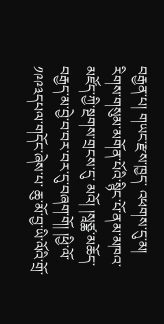བརྒྱན་པ། གཡང་རྫས་ཁྱད་ འཕགས་དུ་མ། རིགས་གསུམ་མགོན་པོའི་སྙིང་པོ་ནམ་མཁའ་མཛོད་ཀྱི་སྔགས་གྲངས་དུ་ མའོ། །སཱཙྪ་མཆོད་བརྒྱད་མ་བྱེ་བ་བར་བར་དུ་བཞག་གོ། །ཕྱི་ལོ་༡༩༩༣དཔལ་གདོང་ཞེས་པ་ ཆུ་མོ་བྱ་ཡི་ལོའི་གྲོ་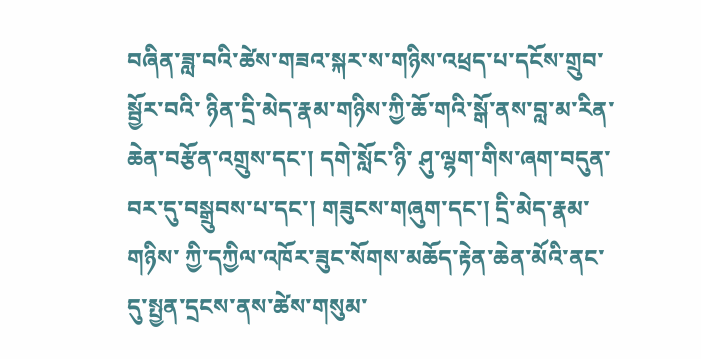བཞིན་ཟླ་བའི་ཚེས་གཟའ་སྐར་ས་གཉིས་འཕྲད་པ་དངོས་གྲུབ་སྦྱོར་བའི་ ཉིན་དྲི་མེད་རྣམ་གཉིས་ཀྱི་ཆོ་གའི་སྒོ་ནས་བླ་མ་རིན་ཆེན་བརྩོན་འགྲུས་དང་། དགེ་སློང་ཉི་ ཤུ་ལྷག་གིས་ཞག་བདུན་བར་དུ་བསྒྲུབས་པ་དང་། གཟུངས་གཞུག་དང་། དྲི་མེད་རྣམ་གཉིས་ ཀྱི་དཀྱིལ་འཁོར་ཟུང་སོགས་མཆོད་རྟེན་ཆེན་མོའི་ནང་དུ་སྤྱན་དྲངས་ནས་ཚེས་གསུམ་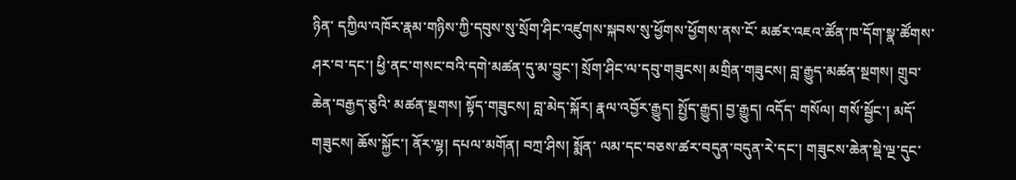ཉིན་ དཀྱིལ་འཁོར་རྣམ་གཉིས་ཀྱི་དབུས་སུ་སྲོག་ཤིང་འཛུགས་སྐབས་སུ་ཕྱོགས་ཕྱོགས་ནས་ངོ་ མཚར་འཇའ་ཚོན་ཁ་དོག་སྣ་ཚོགས་ཤར་བ་དང་། ཕྱི་ནང་གསང་བའི་དགེ་མཚན་དུ་མ་བྱུང་། སྲོག་ཤིང་ལ་དབུ་གཟུངས། མགྲིན་གཟུངས། བླ་རྒྱུད་མཚན་སྔགས། གྲུབ་ཆེན་བརྒྱད་ཅུའི་ མཚན་སྔགས། སྟོད་གཟུངས། བླ་མེད་སྐོར། རྣལ་འབྱོར་རྒྱུད། སྤྱོད་རྒྱུད། བྱ་རྒྱུད། འདོད་ གསོལ། གསོ་སྦྱོང་། མདོ་གཟུངས། ཆོས་སྐྱོང་། ནོར་ལྷ། དཔལ་མགོན། བཀྲ་ཤིས། སྨོན་ ལམ་དང་བཅས་ཚར་བདུན་བདུན་རེ་དང་། གཟུངས་ཆེན་སྡེ་ལྔ་དུང་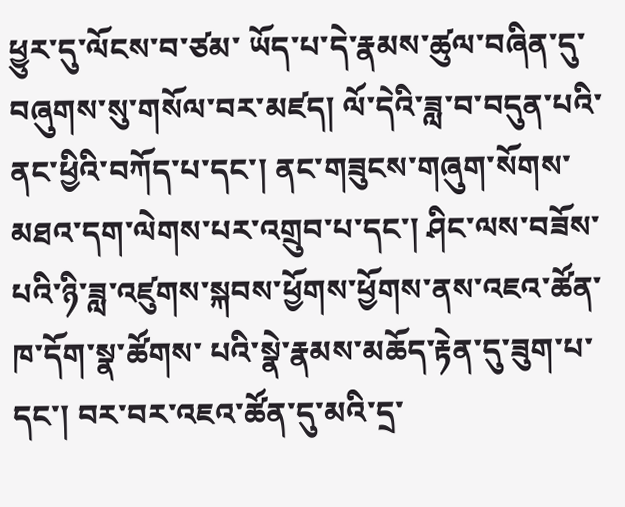ཕྱུར་དུ་ལོངས་བ་ཙམ་ ཡོད་པ་དེ་རྣམས་ཚུལ་བཞིན་དུ་བཞུགས་སུ་གསོལ་བར་མཛད། ལོ་དེའི་ཟླ་བ་བདུན་པའི་ ནང་ཕྱིའི་བཀོད་པ་དང་། ནང་གཟུངས་གཞུག་སོགས་མཐའ་དག་ལེགས་པར་འགྲུབ་པ་དང་། ཤིང་ལས་བཟོས་པའི་ཉི་ཟླ་འཛུགས་སྐབས་ཕྱོགས་ཕྱོགས་ནས་འཇའ་ཚོན་ཁ་དོག་སྣ་ཚོགས་ པའི་སྣེ་རྣམས་མཆོད་རྟེན་དུ་ཟུག་པ་དང་། བར་བར་འཇའ་ཚོན་དུ་མའི་དྲ་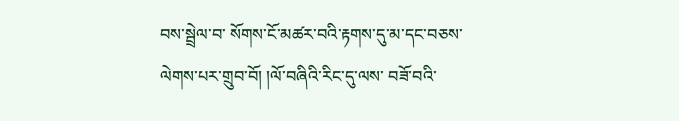བས་སྦྲེལ་བ་ སོགས་ངོ་མཚར་བའི་རྟགས་དུ་མ་དང་བཅས་ལེགས་པར་གྲུབ་བོ། །ལོ་བཞིའི་རིང་དུ་ལས་ བཟོ་བའི་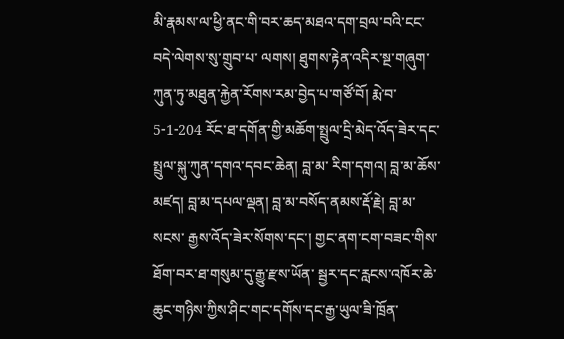མི་རྣམས་ལ་ཕྱི་ནང་གི་བར་ཆད་མཐའ་དག་བྲལ་བའི་ངང་བདེ་ལེགས་སུ་གྲུབ་པ་ ལགས། ཐུགས་རྟེན་འདིར་སྔ་གཞུག་ཀུན་ཏུ་མཐུན་རྐྱེན་རོགས་རམ་བྱེད་པ་གཙོ་བོ། རྨེ་བ་ 5-1-204 རོང་ཐ་དགོན་གྱི་མཆོག་སྤྲུལ་དྲི་མེད་འོད་ཟེར་དང་སྤྲུལ་སྐུ་ཀུན་དགའ་དབང་ཆེན། བླ་མ་ རིག་དགའ། བླ་མ་ཆོས་མཛད། བླ་མ་དཔལ་ལྡན། བླ་མ་བསོད་ནམས་རྡོ་རྗེ། བླ་མ་སངས་ རྒྱས་འོད་ཟེར་སོགས་དང་། གྱང་ནག་ངག་བཟང་གིས་ཐོག་བར་ཐ་གསུམ་དུ་རྒྱུ་རྫས་ཡོན་ སྦྱར་དང་རླངས་འཁོར་ཆེ་ཆུང་གཉིས་ཀྱིས་ཤིང་གང་དགོས་དང་རྒྱ་ཡུལ་ཟི་ཁྲོན་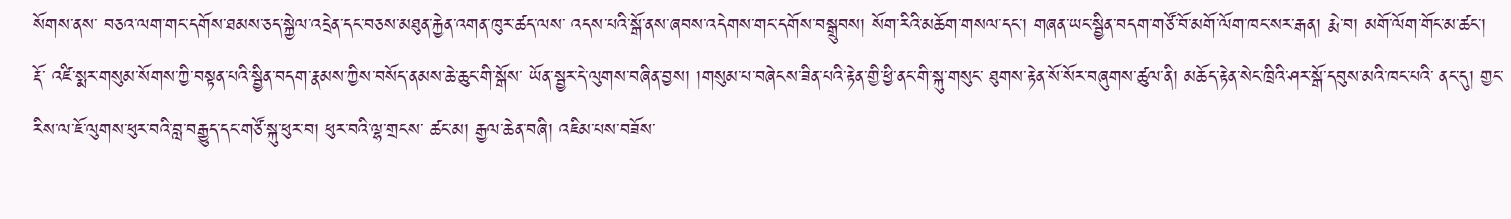སོགས་ནས་ བཅའ་ལག་གང་དགོས་ཐམས་ཅད་སྐྱེལ་འདྲེན་དང་བཅས་མཐུན་རྐྱེན་འགན་ཁུར་ཚད་ལས་ འདས་པའི་སྒོ་ནས་ཞབས་འདེགས་གང་དགོས་བསྒྲུབས། སོག་རིའི་མཆོག་གསལ་དང་། གཞན་ཡང་སྦྱིན་བདག་གཙོ་བོ་མགོ་ལོག་ཁང་སར་རྒན། རྨེ་བ། མགོ་ལོག་གོང་མ་ཚང་། རྡོ་ འཛི་སྨར་གསུམ་སོགས་ཀྱི་བསྟན་པའི་སྦྱིན་བདག་རྣམས་ཀྱིས་བསོད་ནམས་ཆེ་ཆུང་གི་སྒོས་ ཡོན་སྦྱར་དེ་ལུགས་བཞིན་བྱས། །གསུམ་པ་བཞེངས་ཟིན་པའི་རྟེན་གྱི་ཕྱི་ནང་གི་སྐུ་གསུང་ ཐུགས་རྟེན་སོ་སོར་བཞུགས་ཚུལ་ནི། མཆོད་རྟེན་སེང་ཁྲིའི་ཤར་སྒོ་དབུས་མའི་ཁང་པའི་ ནང་དུ། གྱང་རིས་ལ་ཇོ་ལུགས་ཕུར་བའི་བླ་བརྒྱུད་དང་གཙོ་སྐུ་ཕུར་བ། ཕུར་བའི་ལྷ་གྲངས་ ཚང་མ། རྒྱལ་ཆེན་བཞི། འཇིམ་པས་བཟོས་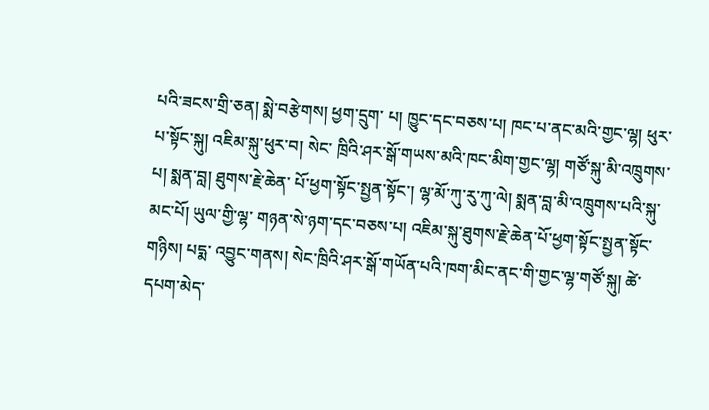པའི་ཟངས་གྲི་ཅན། སྨེ་བརྩེགས། ཕྱག་དྲུག་ པ། ཁྱུང་དང་བཅས་པ། ཁང་པ་ནང་མའི་གྱང་ལྷ། ཕུར་པ་སྟོང་སྐུ། འཇིམ་སྐུ་ཕུར་བ། སེང་ ཁྲིའི་ཤར་སྒོ་གཡས་མའི་ཁང་མིག་གྱང་ལྷ། གཙོ་སྐུ་མི་འཁྲུགས་པ། སྨན་བླ། ཐུགས་རྗེ་ཆེན་ པོ་ཕྱག་སྟོང་སྤྱན་སྟོང་། ལྷ་མོ་ཀུ་རུ་ཀུ་ལེ། སྨན་བླ་མི་འཁྲུགས་པའི་སྐུ་མང་པོ། ཡུལ་གྱི་ལྷ་ གཉན་སེ་ཉག་དང་བཅས་པ། འཇིམ་སྐུ་ཐུགས་རྗེ་ཆེན་པོ་ཕྱག་སྟོང་སྤྱན་སྟོང་གཉིས། པདྨ་ འབྱུང་གནས། སེང་ཁྲིའི་ཤར་སྒོ་གཡོན་པའི་ཁག་མིང་ནང་གི་གྱང་ལྷ་གཙོ་སྐུ། ཚེ་དཔག་མེད་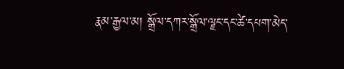རྣམ་རྒྱལ་མ། སྒྲོལ་དཀར་སྒྲོལ་ལྗང་དང་ཚེ་དཔག་མེད་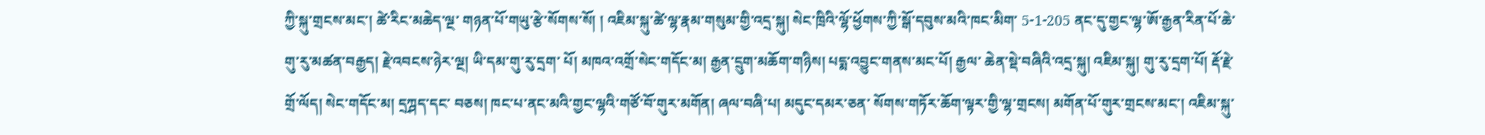ཀྱི་སྐུ་གྲངས་མང་། ཚེ་རིང་མཆེད་ལྔ་ གཉན་པོ་གཡུ་རྩེ་སོགས་སོ། ། འཇིམ་སྐུ་ཚེ་ལྷ་རྣམ་གསུམ་གྱི་འདྲ་སྐུ། སེང་ཁྲིའི་ལྷོ་ཕྱོགས་ཀྱི་སྒོ་དབུས་མའི་ཁང་མིག་ 5-1-205 ནང་དུ་གྱང་ལྷ་ཨོ་རྒྱན་རིན་པོ་ཆེ་གུ་རུ་མཚན་བརྒྱད། རྗེ་འབངས་ཉེར་ལྔ། ཡི་དམ་གུ་རུ་དྲག་ པོ། མཁའ་འགྲོ་སེང་གདོང་མ། རྒྱན་དྲུག་མཆོག་གཉིས། པདྨ་འབྱུང་གནས་མང་པོ། རྒྱལ་ ཆེན་སྡེ་བཞིའི་འདྲ་སྐུ། འཇིམ་སྐུ། གུ་རུ་དྲག་པོ། རྡོ་རྗེ་གྲོ་ལོད། སེང་གདོང་མ། དྲཀྴད་དང་ བཅས། ཁང་པ་ནང་མའི་གྱང་ལྷའི་གཙོ་བོ་གུར་མགོན། ཞལ་བཞི་པ། མདུང་དམར་ཅན་ སོགས་གཏོར་ཆོག་ལྟར་གྱི་ལྷ་གྲངས། མགོན་པོ་གུར་གྲངས་མང་། འཇིམ་སྐུ་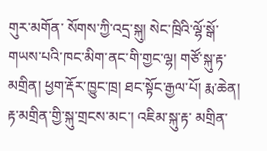གུར་མགོན་ སོགས་ཀྱི་འདྲ་སྐུ། སེང་ཁྲིའི་ལྷོ་སྒོ་གཡས་པའི་ཁང་མིག་ནང་གི་གྱང་ལྷ། གཙོ་སྐུ་རྟ་མགྲིན། ཕྱག་རྡོར་ཁྱུང་ཁྲ། ཐང་སྟོང་རྒྱལ་པོ། རྨ་ཆེན། རྟ་མགྲིན་གྱི་སྐུ་གྲངས་མང་། འཇིམ་སྐུ་རྟ་ མགྲིན་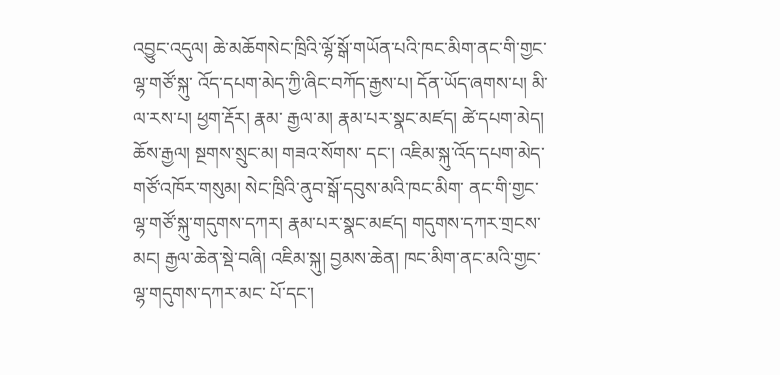འབྱུང་འདུལ། ཆེ་མཆོགསེང་ཁྲིའི་ལྷོ་སྒོ་གཡོན་པའི་ཁང་མིག་ནང་གི་གྱང་ལྷ་གཙོ་སྐུ་ འོད་དཔག་མེད་ཀྱི་ཞིང་བཀོད་རྒྱས་པ། དོན་ཡོད་ཞགས་པ། མི་ལ་རས་པ། ཕྱག་རྡོར། རྣམ་ རྒྱལ་མ། རྣམ་པར་སྣང་མཛད། ཚེ་དཔག་མེད། ཆོས་རྒྱལ། སྔགས་སྲུང་མ། གཟའ་སོགས་ དང་། འཇིམ་སྐུ་འོད་དཔག་མེད་གཙོ་འཁོར་གསུམ། སེང་ཁྲིའི་ནུབ་སྒོ་དབུས་མའི་ཁང་མིག་ ནང་གི་གྱང་ལྷ་གཙོ་སྐུ་གདུགས་དཀར། རྣམ་པར་སྣང་མཛད། གདུགས་དཀར་གྲངས་མང། རྒྱལ་ཆེན་སྡེ་བཞི། འཇིམ་སྐུ། བྱམས་ཆེན། ཁང་མིག་ནང་མའི་གྱང་ལྷ་གདུགས་དཀར་མང་ པོ་དང་།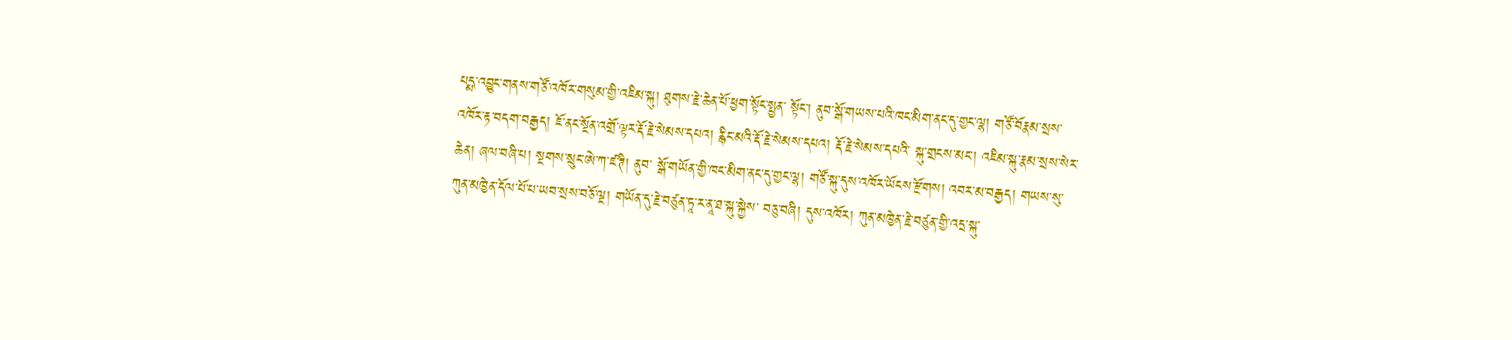པདྨ་འབྱུང་གནས་གཙོ་འཁོར་གསུམ་གྱི་འཇིམ་སྐུ། ཐུགས་རྗེ་ཆེན་པོ་ཕྱག་སྟོང་སྤྱན་ སྟོང་། ནུབ་སྒོ་གཡས་པའི་ཁང་མིག་ནང་དུ་གྱང་ལྷ། གཙོ་བོརྣམ་སྲས་འཁོར་རྟ་བདག་བརྒྱད། ཇོ་ནང་སྔོན་འགྲོ་ལྟར་རྡོ་རྗེ་སེམས་དཔའ། རྙིང་མའི་རྡོ་རྗེ་སེམས་དཔའ། རྡོ་རྗེ་སེམས་དཔའི་ སྐུ་གྲངས་མང་། འཇིམ་སྐུ་རྣམ་སྲས་སེར་ཆེན། ཞལ་བཞི་པ། སྔགས་སྲུང་ཨེ་ཀ་ཛ་ཊི། ནུབ་ སྒོ་གཡོན་གྱི་ཁང་མིག་ནང་དུ་གྱང་ལྷ། གཙོ་སྐུ་དུས་འཁོར་ཡོངས་རྫོགས། འབར་མ་བརྒྱད། གཡས་སུ་ཀུན་མཁྱེན་དོལ་པོ་པ་ཡབ་སྲས་བཅོ་ལྔ། གཡོན་དུ་རྗེ་བཙུན་ཏཱ་ར་ནཱ་ཐ་སྐུ་སྐྱེས་ བཅུ་བཞི། དུས་འཁོར། ཀུན་མཁྱེན་རྗེ་བཙུན་གྱི་འདྲ་སྐུ་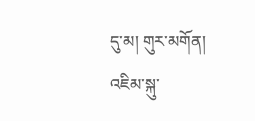དུ་མ། གུར་མགོན། འཇིམ་སྐུ་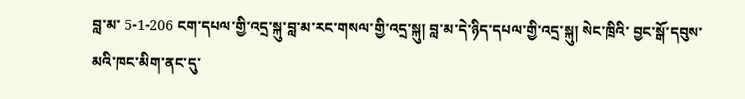བླ་མ་ 5-1-206 ངག་དཔལ་གྱི་འདྲ་སྐུ་བླ་མ་རང་གསལ་གྱི་འདྲ་སྐུ། བླ་མ་དེ་ཉིད་དཔལ་གྱི་འདྲ་སྐུ། སེང་ཁྲིའི་ བྱང་སྒོ་དབུས་མའི་ཁང་མིག་ནང་དུ་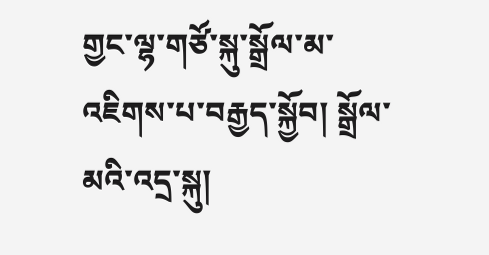གྱང་ལྷ་གཙོ་སྐུ་སྒྲོལ་མ་འཇིགས་པ་བརྒྱད་སྐྱོབ། སྒྲོལ་ མའི་འདྲ་སྐུ།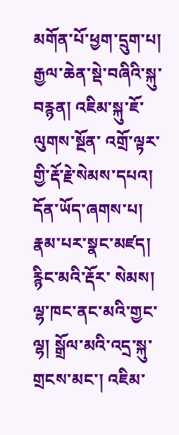མགོན་པོ་ཕྱག་དྲུག་པ། རྒྱལ་ཆེན་སྡེ་བཞིའི་སྐུ་བརྙན། འཇིམ་སྐུ་ཇོ་ལུགས་སྔོན་ འགྲོ་ལྟར་གྱི་རྡོ་རྗེ་སེམས་དཔའ། དོན་ཡོད་ཞགས་པ། རྣམ་པར་སྣང་མཛད། རྙིང་མའི་རྡོར་ སེམས། ལྷ་ཁང་ནང་མའི་གྱང་ལྷ། སྒྲོལ་མའི་འདྲ་སྐུ་གྲངས་མང་། འཇིམ་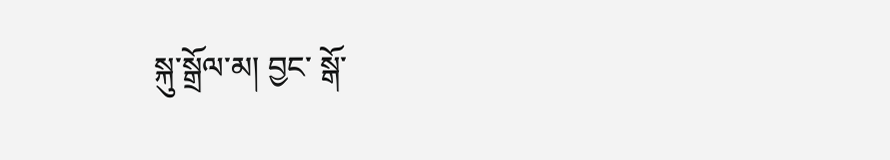སྐུ་སྒྲོལ་མ། བྱང་ སྒོ་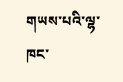གཡས་པའི་ལྷ་ཁང་